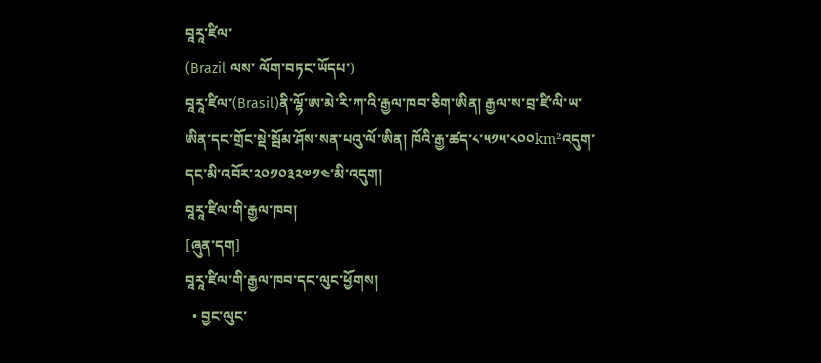བཱརཱ་ཛིལ་
(Brazil ལས་ ལོག་བཏང་ཡོདཔ་)
བཱརཱ་ཛིལ་(Brasil)ནི་ལྷོ་ཨ་མེ་རི་ཀ་འི་རྒྱལ་ཁབ་ཅིག་ཨིན། རྒྱལ་ས་བྲ་ཛི་ལི་ཡ་ཨིན་དང་གྲོང་སྡེ་སྦོམ་ཤོས་སན་པའུ་ལོ་ཨིན། ཁོའི་རྒྱ་ཚད་༨་༥༡༥་༨༠༠km²འདུག་དང་མི་འབོར་༢༠༡༠༣༢༧༡༤་མི་འདུག།
བཱརཱ་ཛིལ་གི་རྒྱལ་ཁབ།
[ཞུན་དག]
བཱརཱ་ཛིལ་གི་རྒྱལ་ཁབ་དང་ལུང་ཕྱོགས།
  • བྱང་ལུང་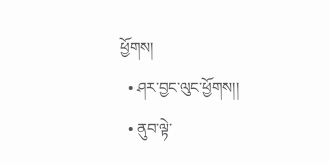ཕྱོགས།
  • ཤར་བྱང་ལུང་ཕྱོགས།།
  • ནུབ་ལྟེ་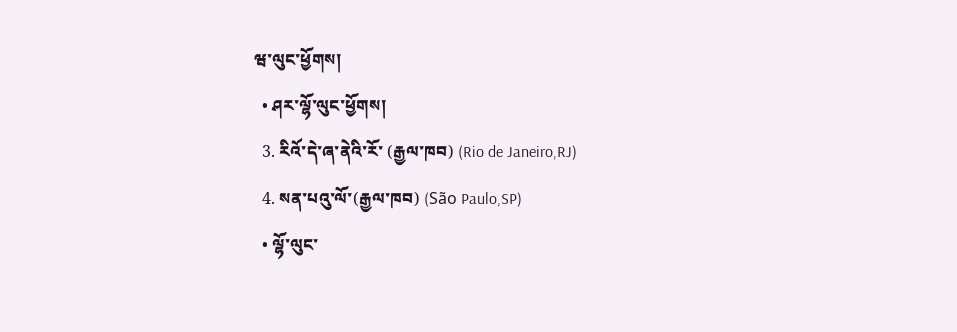ཝ་ལུང་ཕྱོགས།
  • ཤར་ལྷོ་ལུང་ཕྱོགས།
  3. རིའོ་དེ་ཞ་ནེའི་རོ་ (རྒྱལ་ཁབ) (Rio de Janeiro,RJ)
  4. སན་པའུ་ལོ་(རྒྱལ་ཁབ) (São Paulo,SP)
  • ལྷོ་ལུང་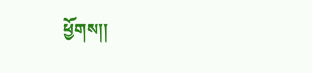ཕྱོགས།།